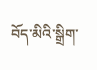བོད་མིའི་སྒྲིག་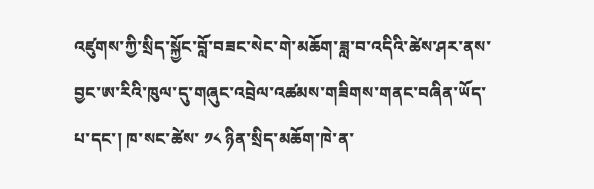འཛུགས་ཀྱི་སྲིད་སྐྱོང་བློ་བཟང་སེང་གེ་མཆོག་ཟླ་བ་འདིའི་ཚེས་ཤར་ནས་བྱང་ཨ་རིའི་ཁུལ་དུ་གཞུང་འབྲེལ་འཚམས་གཟིགས་གནང་བཞིན་ཡོད་པ་དང་། ཁ་སང་ཚེས་ ༡༨ ཉིན་སྲིད་མཆོག་ཁེ་ན་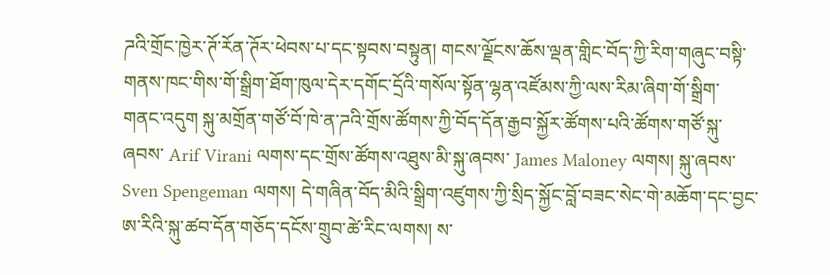ཌའི་གྲོང་ཁྱེར་ཊོ་རོན་ཊོར་ཕེབས་པ་དང་སྟབས་བསྟུན། གངས་ལྗོངས་ཆོས་ལྡན་གླིང་བོད་ཀྱི་རིག་གཞུང་བསྟི་གནས་ཁང་གིས་གོ་སྒྲིག་ཐོག་ཁུལ་དེར་དགོང་དྲོའི་གསོལ་སྟོན་ལྷན་འཛོམས་ཀྱི་ལས་རིམ་ཞིག་གོ་སྒྲིག་གནང་འདུག སྐུ་མགྲོན་གཙོ་བོ་ཁེ་ན་ཌའི་གྲོས་ཚོགས་ཀྱི་བོད་དོན་རྒྱབ་སྐྱོར་ཚོགས་པའི་ཚོགས་གཙོ་སྐུ་ཞབས་ Arif Virani ལགས་དང་གྲོས་ཚོགས་འཐུས་མི་སྐུ་ཞབས་ James Maloney ལགས། སྐུ་ཞབས་ Sven Spengeman ལགས། དེ་གཞིན་བོད་མིའི་སྒྲིག་འཛུགས་ཀྱི་སྲིད་སྐྱོང་བློ་བཟང་སེང་གེ་མཆོག་དང་བྱང་ཨ་རིའི་སྐུ་ཚབ་དོན་གཅོད་དངོས་གྲུབ་ཚེ་རིང་ལགས། ས་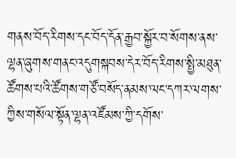གནས་བོད་རིགས་དང་བོད་དོན་རྒྱབ་སྐྱོར་བ་སོགས་ནས་ལྷན་ཞུགས་གནང་འདུགསྐབས་དེར་བོད་རིགས་སྤྱི་མཐུན་ཚོགས་པའི་ཚོགས་གཙོ་བསོད་ནམས་ལང་དཀར་ལགས་ཀྱིས་གསོལ་སྟོན་ལྷན་འཛོམས་ཀྱི་དགོས་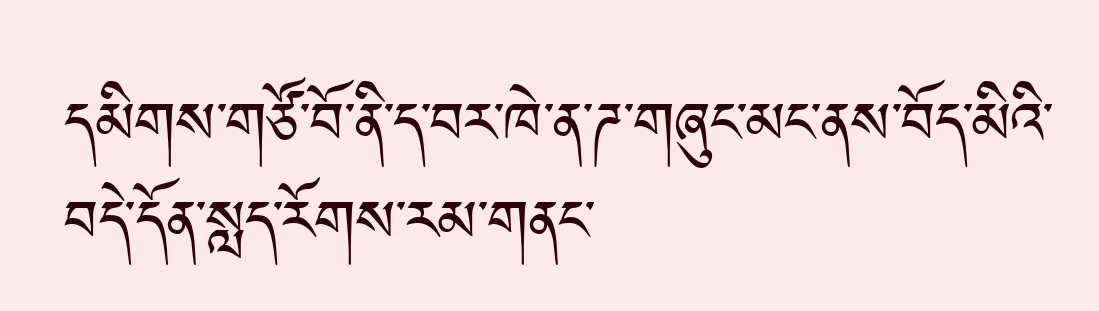དམིགས་གཙོ་བོ་ནི་ད་བར་ཁེ་ན་ཌ་གཞུང་མང་ནས་བོད་མིའི་བདེ་དོན་སླད་རོགས་རམ་གནང་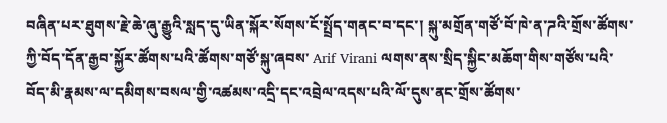བཞིན་པར་ཐུགས་རྗེ་ཆེ་ཞུ་རྒྱུའི་སླད་དུ་ཡིན་སྐོར་སོགས་ངོ་སྤྲོད་གནང་བ་དང་། སྐུ་མགྲོན་གཙོ་བོ་ཁེ་ན་ཌའི་གྲོས་ཚོགས་ཀྱི་བོད་དོན་རྒྱབ་སྐྱོར་ཚོགས་པའི་ཚོགས་གཙོ་སྐུ་ཞབས་ Arif Virani ལགས་ནས་སྲིད་སྐྱིང་མཆོག་གིས་གཙོས་པའི་བོད་མི་རྣམས་ལ་དམིགས་བསལ་གྱི་འཚམས་འདྲི་དང་འབྲེལ་འདས་པའི་ལོ་དུས་ནང་གྲོས་ཚོགས་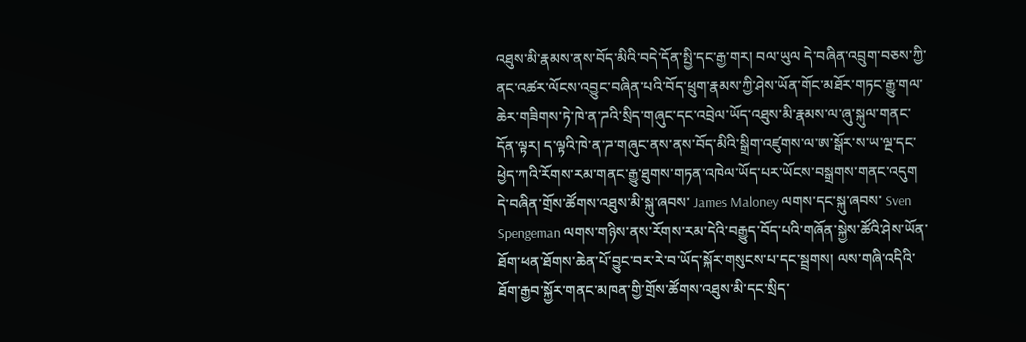འཐུས་མི་རྣམས་ནས་བོད་མིའི་བདེ་དོན་སྤྱི་དང་རྒྱ་གར། བལ་ཡུལ དེ་བཞིན་འབྲུག་བཅས་ཀྱི་ནང་འཚར་ལོངས་འབྱུང་བཞིན་པའི་བོད་ཕྲུག་རྣམས་ཀྱི་ཤེས་ཡོན་གོང་མཐོར་གཏང་རྒྱུ་གལ་ཆེར་གཟིགས་ཏེ་ཁེ་ན་ཌའི་སྲིད་གཞུང་དང་འབྲེལ་ཡོད་འཐུས་མི་རྣམས་ལ་ཞུ་སྐུལ་གནང་དོན་ལྟར། ད་ལྟའི་ཁེ་ན་ཌ་གཞུང་ནས་ནས་བོད་མིའི་སྒྲིག་འཛུགས་ལ་ཨ་སྒོར་ས་ཡ་ལྔ་དང་ཕྱེད་ཀའི་རོགས་རམ་གནང་རྒྱུ་ཐུགས་གཏན་འཁེལ་ཡོད་པར་ཡོངས་བསྒྲགས་གནང་འདུག དེ་བཞིན་གྲོས་ཚོགས་འཐུས་མི་སྐུ་ཞབས་ James Maloney ལགས་དང་སྐུ་ཞབས་ Sven Spengeman ལགས་གཉིས་ནས་རོགས་རམ་དེའི་བརྒྱུད་བོད་པའི་གཞོན་སྐྱེས་ཚོའི་ཤེས་ཡོན་ཐོག་ཕན་ཐོགས་ཆེན་པོ་བྱུང་བར་རེ་བ་ཡོད་སྐོར་གསུངས་པ་དང་སྦྲགས། ལས་གཞི་འདིའི་ཐོག་རྒྱབ་སྐྱོར་གནང་མཁན་གྱི་གྲོས་ཚོགས་འཐུས་མི་དང་སྲིད་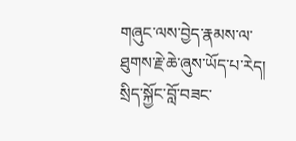གཞུང་ལས་བྱེད་རྣམས་ལ་ཐུགས་རྗེ་ཆེ་ཞུས་ཡོད་པ་རེད། སྲིད་སྐྱོང་བློ་བཟང་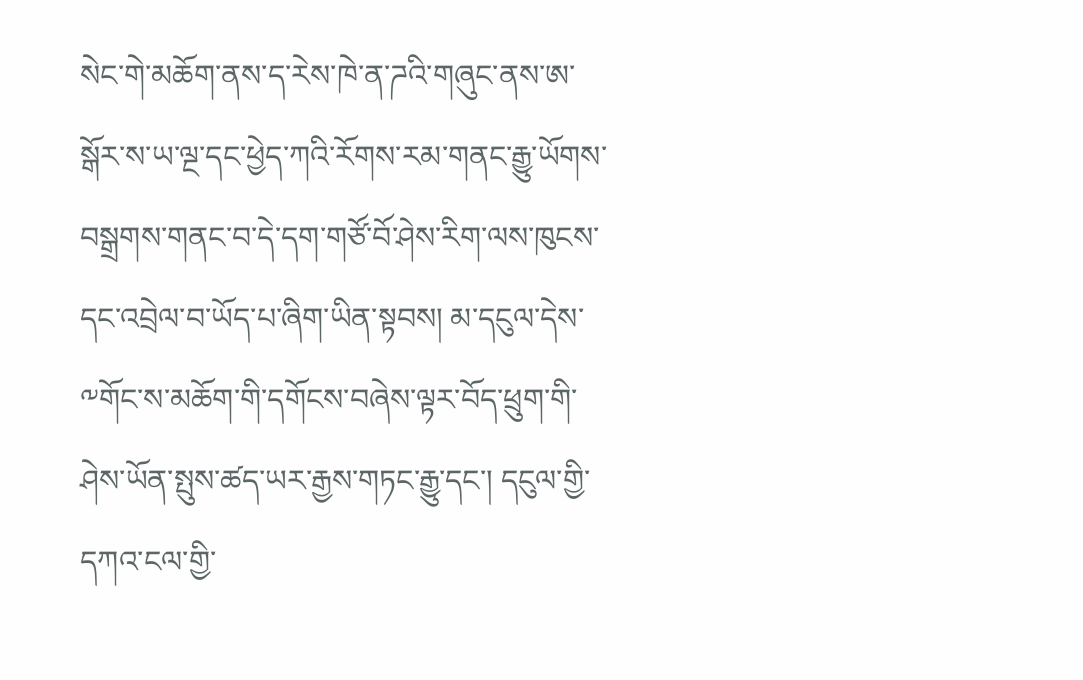སེང་གེ་མཆོག་ནས་ད་རེས་ཁེ་ན་ཌའི་གཞུང་ནས་ཨ་སྒོར་ས་ཡ་ལྔ་དང་ཕྱེད་ཀའི་རོགས་རམ་གནང་རྒྱུ་ཡོགས་བསྒྲགས་གནང་བ་དེ་དག་གཙོ་བོ་ཤེས་རིག་ལས་ཁུངས་དང་འབྲེལ་བ་ཡོད་པ་ཞིག་ཡིན་སྟབས། མ་དངུལ་དེས་༸གོང་ས་མཆོག་གི་དགོངས་བཞེས་ལྟར་བོད་ཕྲུག་གི་ཤེས་ཡོན་སྤུས་ཚད་ཡར་རྒྱས་གཏང་རྒྱུ་དང་། དངུལ་གྱི་དཀའ་ངལ་གྱི་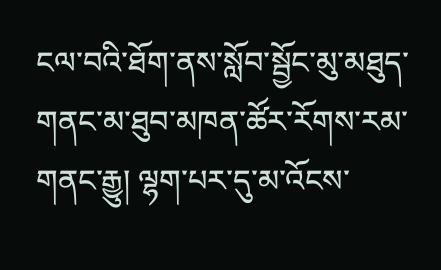ངལ་བའི་ཐོག་ནས་སློབ་སྦྱོང་མུ་མཐུད་གནང་མ་ཐུབ་མཁན་ཚོར་རོགས་རམ་གནང་རྒྱུ། ལྷག་པར་དུ་མ་འོངས་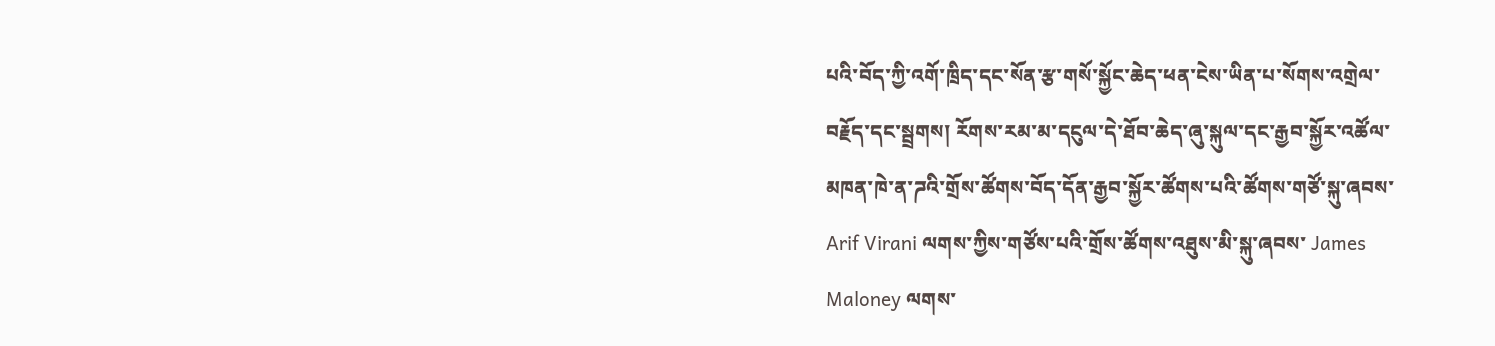པའི་བོད་ཀྱི་འགོ་ཁྲིད་དང་སོན་རྩ་གསོ་སྐྱོང་ཆེད་ཕན་ངེས་ཡིན་པ་སོགས་འགྲེལ་བརྗོད་དང་སྦྲགས། རོགས་རམ་མ་དངུལ་དེ་ཐོབ་ཆེད་ཞུ་སྐུལ་དང་རྒྱབ་སྐྱོར་འཚོལ་མཁན་ཁེ་ན་ཌའི་གྲོས་ཚོགས་བོད་དོན་རྒྱབ་སྐྱོར་ཚོགས་པའི་ཚོགས་གཙོ་སྐུ་ཞབས་ Arif Virani ལགས་ཀྱིས་གཙོས་པའི་གྲོས་ཚོགས་འཐུས་མི་སྐུ་ཞབས་ James Maloney ལགས་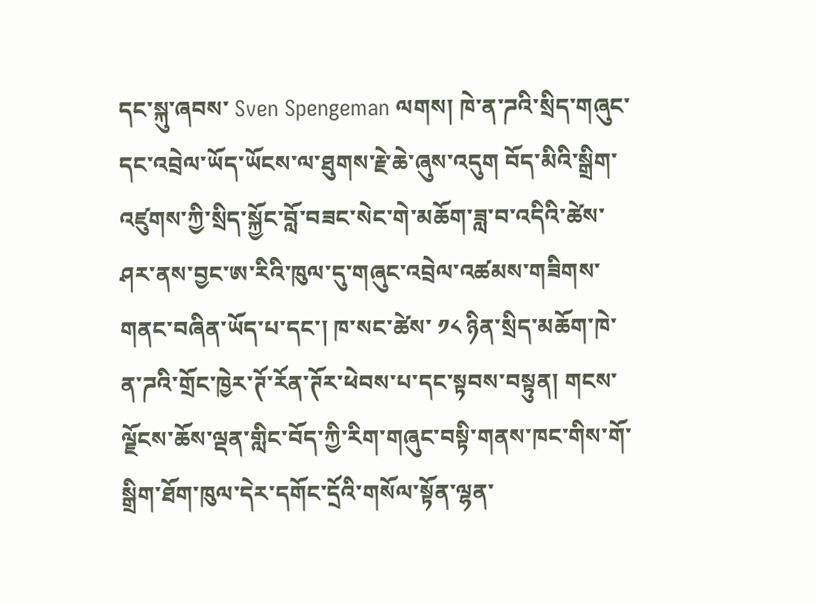དང་སྐུ་ཞབས་ Sven Spengeman ལགས། ཁེ་ན་ཌའི་སྲིད་གཞུང་དང་འབྲེལ་ཡོད་ཡོངས་ལ་ཐུགས་རྗེ་ཆེ་ཞུས་འདུག བོད་མིའི་སྒྲིག་འཛུགས་ཀྱི་སྲིད་སྐྱོང་བློ་བཟང་སེང་གེ་མཆོག་ཟླ་བ་འདིའི་ཚེས་ཤར་ནས་བྱང་ཨ་རིའི་ཁུལ་དུ་གཞུང་འབྲེལ་འཚམས་གཟིགས་གནང་བཞིན་ཡོད་པ་དང་། ཁ་སང་ཚེས་ ༡༨ ཉིན་སྲིད་མཆོག་ཁེ་ན་ཌའི་གྲོང་ཁྱེར་ཊོ་རོན་ཊོར་ཕེབས་པ་དང་སྟབས་བསྟུན། གངས་ལྗོངས་ཆོས་ལྡན་གླིང་བོད་ཀྱི་རིག་གཞུང་བསྟི་གནས་ཁང་གིས་གོ་སྒྲིག་ཐོག་ཁུལ་དེར་དགོང་དྲོའི་གསོལ་སྟོན་ལྷན་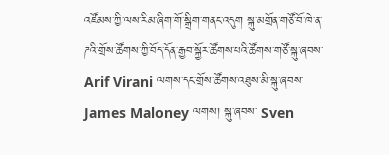འཛོམས་ཀྱི་ལས་རིམ་ཞིག་གོ་སྒྲིག་གནང་འདུག སྐུ་མགྲོན་གཙོ་བོ་ཁེ་ན་ཌའི་གྲོས་ཚོགས་ཀྱི་བོད་དོན་རྒྱབ་སྐྱོར་ཚོགས་པའི་ཚོགས་གཙོ་སྐུ་ཞབས་ Arif Virani ལགས་དང་གྲོས་ཚོགས་འཐུས་མི་སྐུ་ཞབས་ James Maloney ལགས། སྐུ་ཞབས་ Sven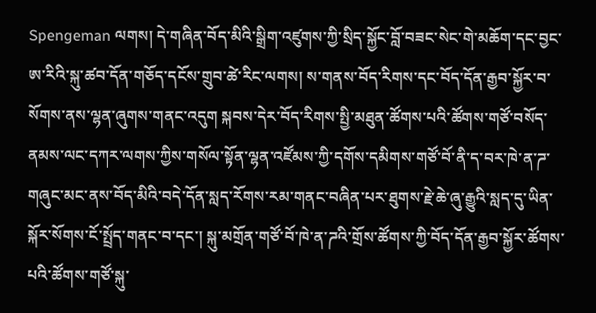Spengeman ལགས། དེ་གཞིན་བོད་མིའི་སྒྲིག་འཛུགས་ཀྱི་སྲིད་སྐྱོང་བློ་བཟང་སེང་གེ་མཆོག་དང་བྱང་ཨ་རིའི་སྐུ་ཚབ་དོན་གཅོད་དངོས་གྲུབ་ཚེ་རིང་ལགས། ས་གནས་བོད་རིགས་དང་བོད་དོན་རྒྱབ་སྐྱོར་བ་སོགས་ནས་ལྷན་ཞུགས་གནང་འདུག སྐབས་དེར་བོད་རིགས་སྤྱི་མཐུན་ཚོགས་པའི་ཚོགས་གཙོ་བསོད་ནམས་ལང་དཀར་ལགས་ཀྱིས་གསོལ་སྟོན་ལྷན་འཛོམས་ཀྱི་དགོས་དམིགས་གཙོ་བོ་ནི་ད་བར་ཁེ་ན་ཌ་གཞུང་མང་ནས་བོད་མིའི་བདེ་དོན་སླད་རོགས་རམ་གནང་བཞིན་པར་ཐུགས་རྗེ་ཆེ་ཞུ་རྒྱུའི་སླད་དུ་ཡིན་སྐོར་སོགས་ངོ་སྤྲོད་གནང་བ་དང་། སྐུ་མགྲོན་གཙོ་བོ་ཁེ་ན་ཌའི་གྲོས་ཚོགས་ཀྱི་བོད་དོན་རྒྱབ་སྐྱོར་ཚོགས་པའི་ཚོགས་གཙོ་སྐུ་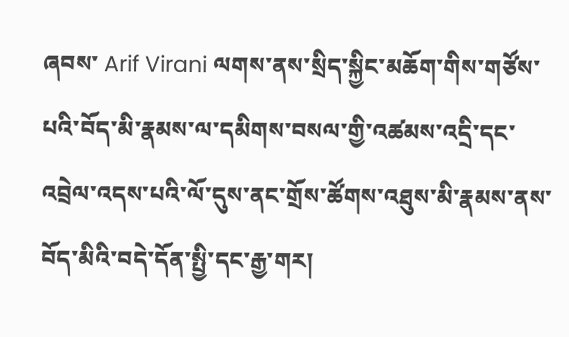ཞབས་ Arif Virani ལགས་ནས་སྲིད་སྐྱིང་མཆོག་གིས་གཙོས་པའི་བོད་མི་རྣམས་ལ་དམིགས་བསལ་གྱི་འཚམས་འདྲི་དང་འབྲེལ་འདས་པའི་ལོ་དུས་ནང་གྲོས་ཚོགས་འཐུས་མི་རྣམས་ནས་བོད་མིའི་བདེ་དོན་སྤྱི་དང་རྒྱ་གར།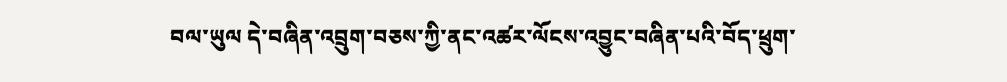བལ་ཡུལ དེ་བཞིན་འབྲུག་བཅས་ཀྱི་ནང་འཚར་ལོངས་འབྱུང་བཞིན་པའི་བོད་ཕྲུག་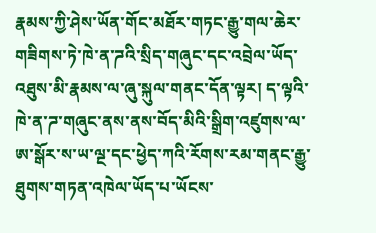རྣམས་ཀྱི་ཤེས་ཡོན་གོང་མཐོར་གཏང་རྒྱུ་གལ་ཆེར་གཟིགས་ཏེ་ཁེ་ན་ཌའི་སྲིད་གཞུང་དང་འབྲེལ་ཡོད་འཐུས་མི་རྣམས་ལ་ཞུ་སྐུལ་གནང་དོན་ལྟར། ད་ལྟའི་ཁེ་ན་ཌ་གཞུང་ནས་ནས་བོད་མིའི་སྒྲིག་འཛུགས་ལ་ཨ་སྒོར་ས་ཡ་ལྔ་དང་ཕྱེད་ཀའི་རོགས་རམ་གནང་རྒྱུ་ཐུགས་གཏན་འཁེལ་ཡོད་པ་ཡོངས་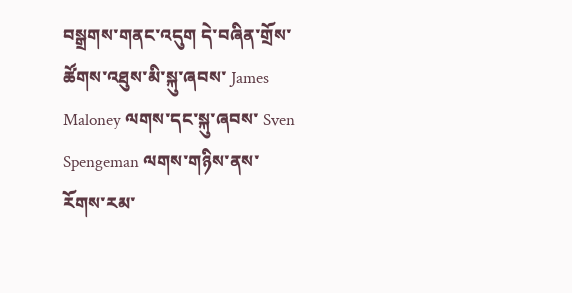བསྒྲགས་གནང་འདུག དེ་བཞིན་གྲོས་ཚོགས་འཐུས་མི་སྐུ་ཞབས་ James Maloney ལགས་དང་སྐུ་ཞབས་ Sven Spengeman ལགས་གཉིས་ནས་རོགས་རམ་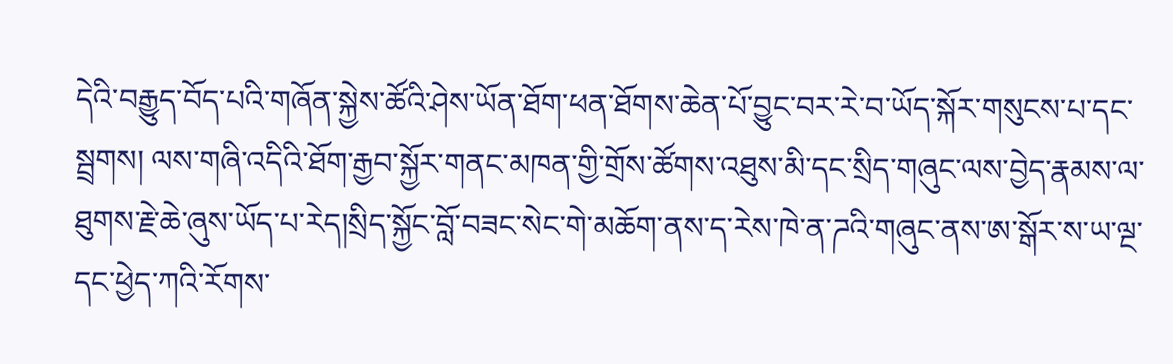དེའི་བརྒྱུད་བོད་པའི་གཞོན་སྐྱེས་ཚོའི་ཤེས་ཡོན་ཐོག་ཕན་ཐོགས་ཆེན་པོ་བྱུང་བར་རེ་བ་ཡོད་སྐོར་གསུངས་པ་དང་སྦྲགས། ལས་གཞི་འདིའི་ཐོག་རྒྱབ་སྐྱོར་གནང་མཁན་གྱི་གྲོས་ཚོགས་འཐུས་མི་དང་སྲིད་གཞུང་ལས་བྱེད་རྣམས་ལ་ཐུགས་རྗེ་ཆེ་ཞུས་ཡོད་པ་རེད།སྲིད་སྐྱོང་བློ་བཟང་སེང་གེ་མཆོག་ནས་ད་རེས་ཁེ་ན་ཌའི་གཞུང་ནས་ཨ་སྒོར་ས་ཡ་ལྔ་དང་ཕྱེད་ཀའི་རོགས་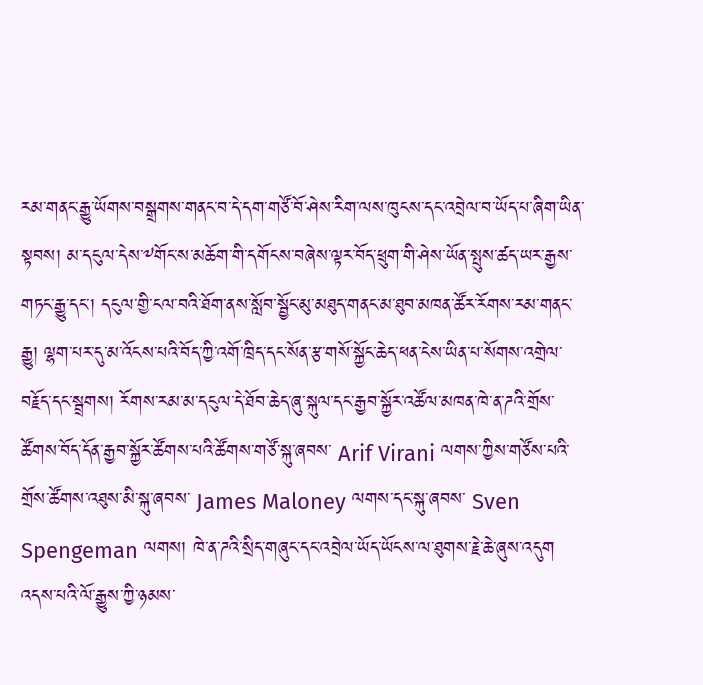རམ་གནང་རྒྱུ་ཡོགས་བསྒྲགས་གནང་བ་དེ་དག་གཙོ་བོ་ཤེས་རིག་ལས་ཁུངས་དང་འབྲེལ་བ་ཡོད་པ་ཞིག་ཡིན་སྟབས། མ་དངུལ་དེས་༸གོང་ས་མཆོག་གི་དགོངས་བཞེས་ལྟར་བོད་ཕྲུག་གི་ཤེས་ཡོན་སྤུས་ཚད་ཡར་རྒྱས་གཏང་རྒྱུ་དང་། དངུལ་གྱི་ངལ་བའི་ཐོག་ནས་སློབ་སྦྱོང་མུ་མཐུད་གནང་མ་ཐུབ་མཁན་ཚོར་རོགས་རམ་གནང་རྒྱུ། ལྷག་པར་དུ་མ་འོངས་པའི་བོད་ཀྱི་འགོ་ཁྲིད་དང་སོན་རྩ་གསོ་སྐྱོང་ཆེད་ཕན་ངེས་ཡིན་པ་སོགས་འགྲེལ་བརྗོད་དང་སྦྲགས། རོགས་རམ་མ་དངུལ་དེ་ཐོབ་ཆེད་ཞུ་སྐུལ་དང་རྒྱབ་སྐྱོར་འཚོལ་མཁན་ཁེ་ན་ཌའི་གྲོས་ཚོགས་བོད་དོན་རྒྱབ་སྐྱོར་ཚོགས་པའི་ཚོགས་གཙོ་སྐུ་ཞབས་ Arif Virani ལགས་ཀྱིས་གཙོས་པའི་གྲོས་ཚོགས་འཐུས་མི་སྐུ་ཞབས་ James Maloney ལགས་དང་སྐུ་ཞབས་ Sven Spengeman ལགས། ཁེ་ན་ཌའི་སྲིད་གཞུང་དང་འབྲེལ་ཡོད་ཡོངས་ལ་ཐུགས་རྗེ་ཆེ་ཞུས་འདུག
འདས་པའི་ལོ་རྒྱུས་ཀྱི་ཉམས་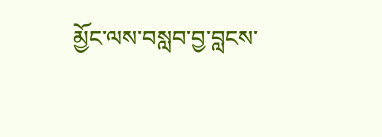མྱོང་ལས་བསླབ་བྱ་བླངས་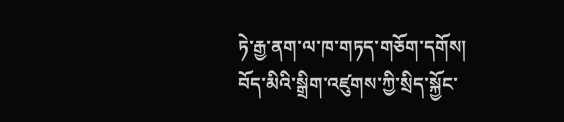ཏེ་རྒྱ་ནག་ལ་ཁ་གཏད་གཅོག་དགོས།
བོད་མིའི་སྒྲིག་འཛུགས་ཀྱི་སྲིད་སྐྱོང་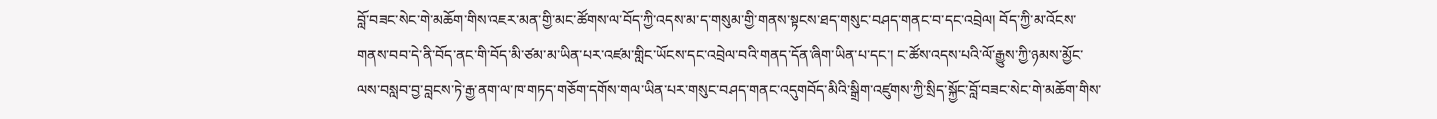བློ་བཟང་སེང་གེ་མཆོག་གིས་འཇར་མན་གྱི་མང་ཚོགས་ལ་བོད་ཀྱི་འདས་མ་ད་གསུམ་གྱི་གནས་སྟངས་ཐད་གསུང་བཤད་གནང་བ་དང་འབྲེལ། བོད་ཀྱི་མ་འོངས་གནས་བབ་དེ་ནི་བོད་ནང་གི་བོད་མི་ཙམ་མ་ཡིན་པར་འཛམ་གླིང་ཡོངས་དང་འབྲེལ་བའི་གནད་དོན་ཞིག་ཡིན་པ་དང་། ང་ཚོས་འདས་པའི་ལོ་རྒྱུས་ཀྱི་ཉམས་མྱོང་ལས་བསླབ་བྱ་བླངས་ཏེ་རྒྱ་ནག་ལ་ཁ་གཏད་གཅོག་དགོས་གལ་ཡིན་པར་གསུང་བཤད་གནང་འདུགབོད་མིའི་སྒྲིག་འཛུགས་ཀྱི་སྲིད་སྐྱོང་བློ་བཟང་སེང་གེ་མཆོག་གིས་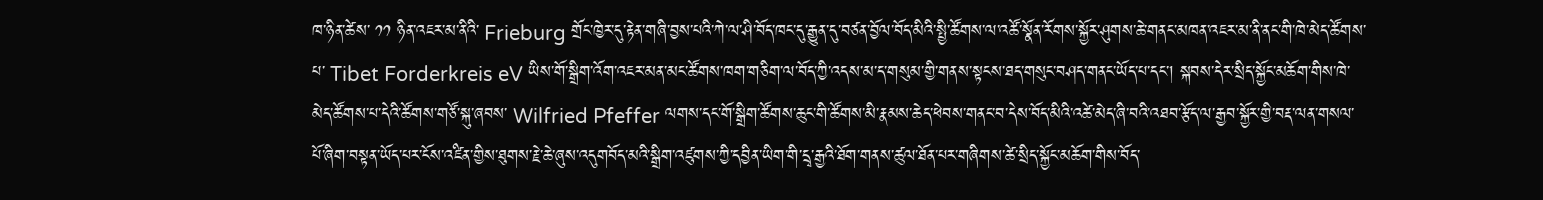ཁ་ཉིན་ཚེས་ ༡༡ ཉིན་འཇར་མ་ནིའི་ Frieburg གྲོང་ཁྱེར་དུ་རྟེན་གཞི་བྱས་པའི་ཀེ་ལ་ཤི་བོད་ཁང་དུ་རྒྱུན་དུ་བཙན་བྱོལ་བོད་མིའི་སྤྱི་ཚོགས་ལ་འཚོ་སྣོན་རོགས་སྐྱོར་ཤུགས་ཆེ་གནང་མཁན་འཇར་མ་ནི་ནང་གི་ཁེ་མེད་ཚོགས་པ་ Tibet Forderkreis eV ཡིས་གོ་སྒྲིག་འོག་འཇར་མན་མང་ཚོགས་ཁག་གཅིག་ལ་བོད་ཀྱི་འདས་མ་ད་གསུམ་གྱི་གནས་སྟངས་ཐད་གསུང་བཤད་གནང་ཡོད་པ་དང་། སྐབས་དེར་སྲིད་སྐྱོང་མཆོག་གིས་ཁེ་མེད་ཚོགས་པ་དེའི་ཚོགས་གཙོ་སྐུ་ཞབས་ Wilfried Pfeffer ལགས་དང་གོ་སྒྲིག་ཚོགས་ཆུང་གི་ཚོགས་མི་རྣམས་ཆེད་ཕེབས་གནང་བ་དེས་བོད་མིའི་འཚེ་མེད་ཞི་བའི་འཐབ་རྩོད་ལ་རྒྱབ་སྐྱོར་གྱི་བརྡ་ལན་གསལ་པོ་ཞིག་བསྟན་ཡོད་པར་ངོས་འཛིན་གྱིས་ཐུགས་རྗེ་ཆེ་ཞུས་འདུགབོད་མའི་སྒྲིག་འཛུགས་ཀྱི་དབྱིན་ཡིག་གི་དྲྭ་རྒྱའི་ཐོག་གནས་ཚུལ་ཐོན་པར་གཞིགས་ཚེ་སྲིད་སྐྱོང་མཆོག་གིས་བོད་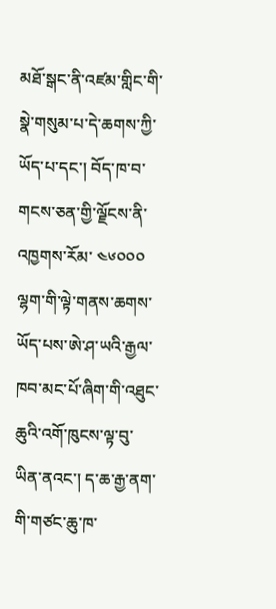མཐོ་སྒང་ནི་འཛམ་གླིང་གི་སྣེ་གསུམ་པ་དེ་ཆགས་ཀྱི་ཡོད་པ་དང་། བོད་ཁ་བ་གངས་ཅན་གྱི་ལྗོངས་ནི་འཁྱགས་རོམ་ ༤༦༠༠༠ ལྷག་གི་ལྟེ་གནས་ཆགས་ཡོད་པས་ཨེ་ཤ་ཡའི་རྒྱལ་ཁབ་མང་པོ་ཞིག་གི་འཐུང་ཆུའི་འགོ་ཁུངས་ལྟ་བུ་ཡིན་ནའང་། ད་ཆ་རྒྱ་ནག་གི་གཙང་ཆུ་ཁ་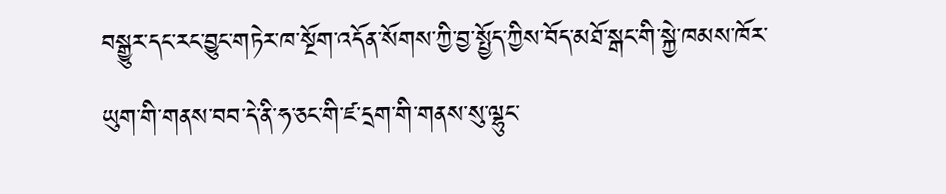བསྒྱུར་དང་རང་བྱུང་གཏེར་ཁ་སྔོག་འདོན་སོགས་ཀྱི་བྱ་སྤྱོད་ཀྱིས་བོད་མཐོ་སྒང་གི་སྐྱེ་ཁམས་ཁོར་ཡུག་གི་གནས་བབ་དེ་ནི་ཧ་ཅང་གི་ཛ་དྲག་གི་གནས་སུ་ལྷུང་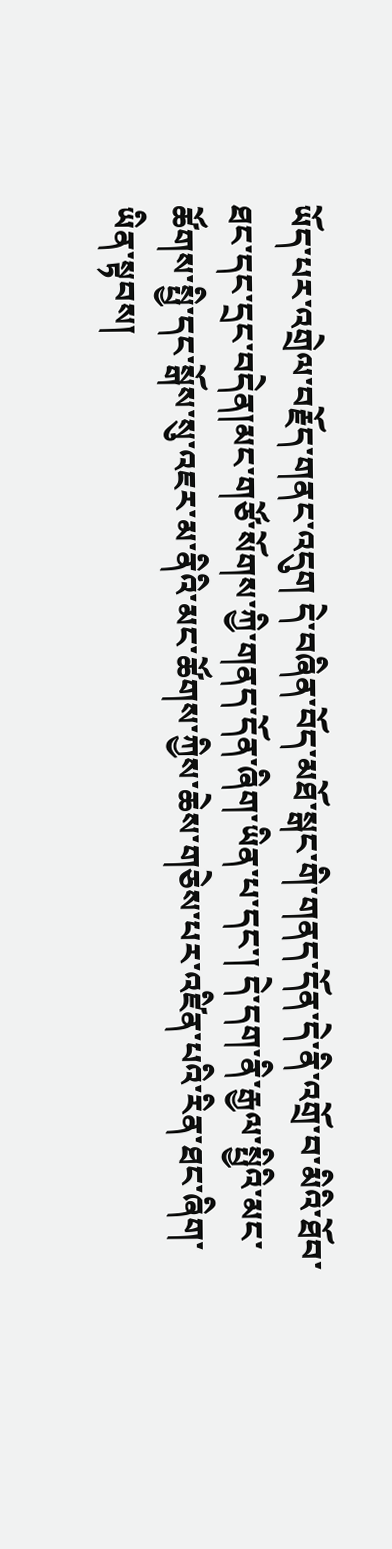ཡོད་པར་འགྲེལ་བརྗོད་གནང་འདུག དེ་བཞིན་བོད་མཐོ་སྒང་གི་གནད་དོན་དེ་ནི་འགྲོ་བ་མིའི་ཐོབ་ཐང་དང་དྲང་བདེན།མང་གཙོ་སོགས་ཀྱི་གནད་དོན་ཞིག་ཡིན་པ་དང་། དེ་དག་ནི་རྒྱལ་སྤྱིའི་མང་ཚོགས་སྤྱི་དང་སྒོས་སུ་འཇར་མ་ནིའི་མང་ཚོགས་ཀྱིས་ཆེས་གཅེས་པར་འཛིན་པའི་རིན་ཐང་ཞིག་ཡིན་སྟབས།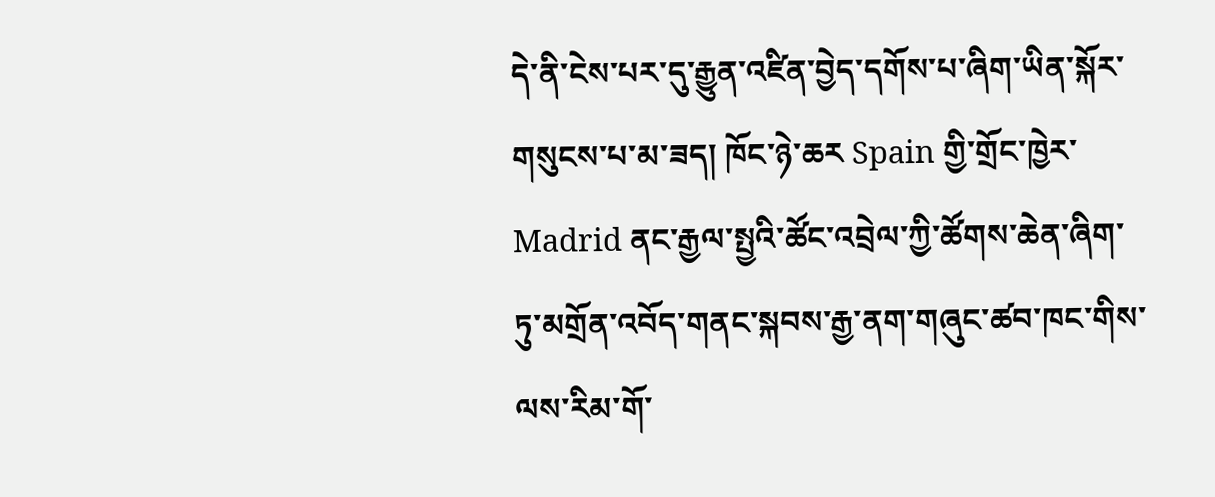དེ་ནི་ངེས་པར་དུ་རྒྱུན་འཛིན་བྱེད་དགོས་པ་ཞིག་ཡིན་སྐོར་གསུངས་པ་མ་ཟད། ཁོང་ཉེ་ཆར Spain གྱི་གྲོང་ཁྱེར་ Madrid ནང་རྒྱལ་སྤྱའི་ཚོང་འབྲེལ་ཀྱི་ཚོགས་ཆེན་ཞིག་ཏུ་མགྲོན་འབོད་གནང་སྐབས་རྒྱ་ནག་གཞུང་ཚབ་ཁང་གིས་ལས་རིམ་གོ་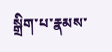སྒྲིག་པ་རྣམས་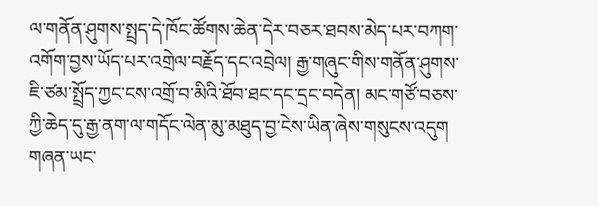ལ་གནོན་ཤུགས་སྤྲད་དེ་ཁོང་ཚོགས་ཆེན་དེར་བཅར་ཐབས་མེད་པར་བཀག་འགོག་བྱས་ཡོད་པར་འགྲེལ་བརྗོད་དང་འབྲེལ། རྒྱ་གཞུང་གིས་གནོན་ཤུགས་ཇི་ཙམ་སྤྲོད་ཀྱང་ངས་འགྲོ་བ་མིའི་ཐོབ་ཐང་དང་དྲང་བདེན། མང་གཙོ་བཅས་ཀྱི་ཆེད་དུ་རྒྱ་ནག་ལ་གདོང་ལེན་མུ་མཐུད་བྱ་ངེས་ཡིན་ཞེས་གསུངས་འདུག གཞན་ཡང་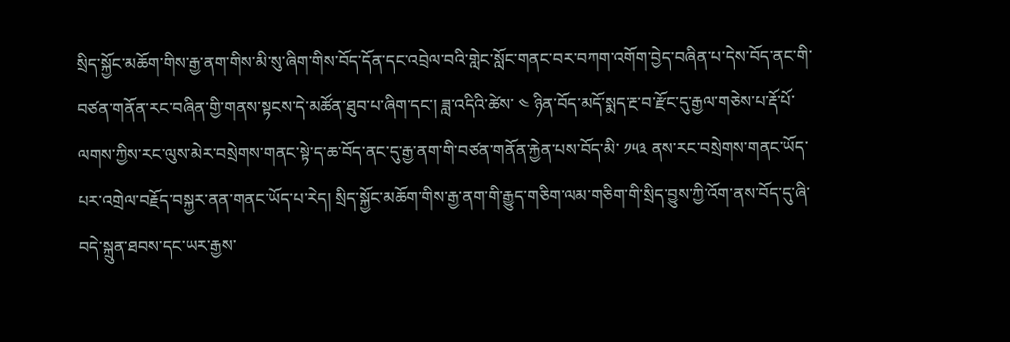སྲིད་སྐྱོང་མཆོག་གིས་རྒྱ་ནག་གིས་མི་སུ་ཞིག་གིས་བོད་དོན་དང་འབྲེལ་བའི་གླེང་སློང་གནང་བར་བཀག་འགོག་བྱེད་བཞིན་པ་དེས་བོད་ནང་གི་བཙན་གནོན་རང་བཞིན་གྱི་གནས་སྟངས་དེ་མཚོན་ཐུབ་པ་ཞིག་དང་། ཟླ་འདིའི་ཚེས་ ༤ ཉིན་བོད་མདོ་སྨད་རྔ་བ་རྫོང་དུ་རྒྱལ་གཅེས་པ་རྡོ་པོ་ལགས་ཀྱིས་རང་ལུས་མེར་བསྲེགས་གནང་སྟེ་ད་ཆ་བོད་ནང་དུ་རྒྱ་ནག་གི་བཙན་གནོན་རྐྱེན་པས་བོད་མི་ ༡༥༣ ནས་རང་བསྲེགས་གནང་ཡོད་པར་འགྲེལ་བརྗོད་བསྐྱར་ནན་གནང་ཡོད་པ་རེད། སྲིད་སྐྱོང་མཆོག་གིས་རྒྱ་ནག་གི་རྒྱུད་གཅིག་ལམ་གཅིག་གི་སྲིད་བྱུས་ཀྱི་འོག་ནས་བོད་དུ་ཞི་བདེ་སྐྲུན་ཐབས་དང་ཡར་རྒྱས་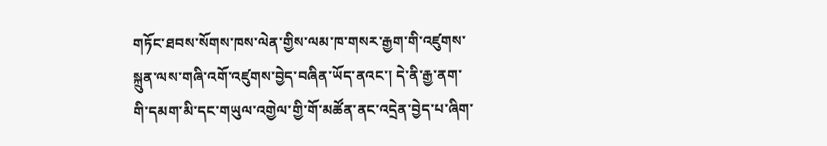གཏོང་ཐབས་སོགས་ཁས་ལེན་གྱིས་ལམ་ཁ་གསར་རྒྱག་གི་འཛུགས་སྐྲུན་ལས་གཞི་འགོ་འཛུགས་བྱེད་བཞིན་ཡོད་ནའང་། དེ་ནི་རྒྱ་ནག་གི་དམག་མི་དང་གཡུལ་འགྱེལ་གྱི་གོ་མཚོན་ནང་འདྲེན་བྱེད་པ་ཞིག་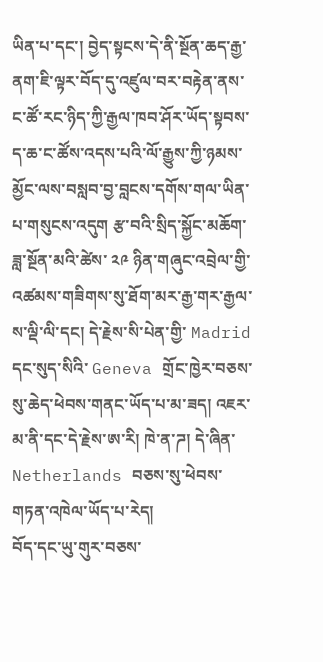ཡིན་པ་དང་། བྱེད་སྟངས་དེ་ནི་སྔོན་ཆད་རྒྱ་ནག་ཇི་ལྟར་བོད་དུ་འཛུལ་བར་བརྟེན་ནས་ང་ཚོ་རང་ཉིད་ཀྱི་རྒྱལ་ཁབ་ཤོར་ཡོད་སྟབས་ད་ཆ་ང་ཚོས་འདས་པའི་ལོ་རྒྱུས་ཀྱི་ཉམས་མྱོང་ལས་བསླབ་བྱ་བླངས་དགོས་གལ་ཡིན་པ་གསུངས་འདུག རྩ་བའི་སྲིད་སྐྱོང་མཆོག་ཟླ་སྔོན་མའི་ཚེས་ ༢༩ ཉིན་གཞུང་འབྲེལ་གྱི་འཚམས་གཟིགས་སུ་ཐོག་མར་རྒྱ་གར་རྒྱལ་ས་ལྡི་ལི་དང། དེ་རྗེས་སི་པེན་གྱི་ Madrid དང་སུད་སིའི་ Geneva གྲོང་ཁྱེར་བཅས་སུ་ཆེད་ཕེབས་གནང་ཡོད་པ་མ་ཟད། འཇར་མ་ནི་དང་དེ་རྗེས་ཨ་རི། ཁེ་ན་ཌ། དེ་ཞིན་ Netherlands བཅས་སུ་ཕེབས་གཏན་འཁེལ་ཡོད་པ་རེད།
བོད་དང་ཡུ་གུར་བཅས་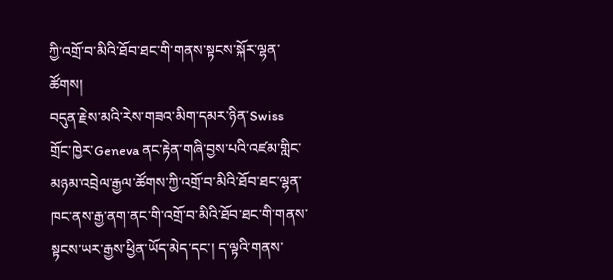ཀྱི་འགྲོ་བ་མིའི་ཐོབ་ཐང་གི་གནས་སྟངས་སྐོར་ལྷན་ཚོགས།
བདུན་རྗེས་མའི་རེས་གཟའ་མིག་དམར་ཉིན་Swiss གྲོང་ཁྱེར་Geneva ནང་རྟེན་གཞི་བྱས་པའི་འཛམ་གླིང་མཉམ་འབྲེལ་རྒྱལ་ཚོགས་ཀྱི་འགྲོ་བ་མིའི་ཐོབ་ཐང་ལྷན་ཁང་ནས་རྒྱ་ནག་ནང་གི་འགྲོ་བ་མིའི་ཐོབ་ཐང་གི་གནས་སྟངས་ཡར་རྒྱས་ཕྱིན་ཡོད་མེད་དང་། ད་ལྟའི་གནས་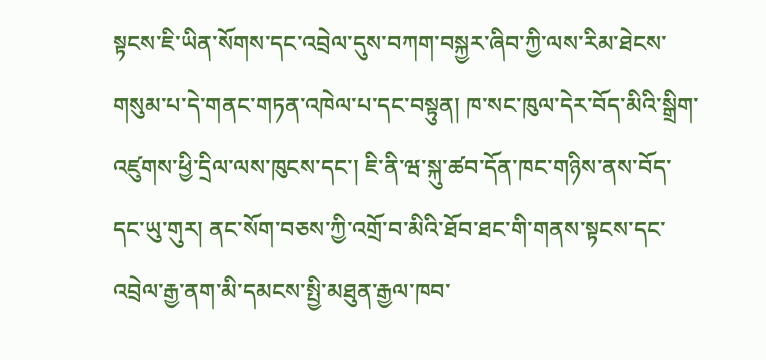སྟངས་ཇི་ཡིན་སོགས་དང་འབྲེལ་དུས་བཀག་བསྐྱར་ཞིབ་ཀྱི་ལས་རིམ་ཐེངས་གསུམ་པ་དེ་གནང་གཏན་འཁེལ་པ་དང་བསྟུན། ཁ་སང་ཁུལ་དེར་བོད་མིའི་སྒྲིག་འཛུགས་ཕྱི་དྲིལ་ལས་ཁུངས་དང་། ཇི་ནི་ཝ་སྐུ་ཚབ་དོན་ཁང་གཉིས་ནས་བོད་དང་ཡུ་གུར། ནང་སོག་བཅས་ཀྱི་འགྲོ་བ་མིའི་ཐོབ་ཐང་གི་གནས་སྟངས་དང་འབྲེལ་རྒྱ་ནག་མི་དམངས་སྤྱི་མཐུན་རྒྱལ་ཁབ་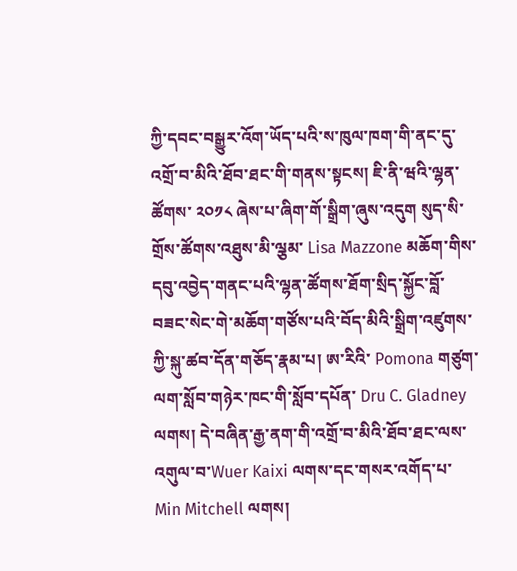ཀྱི་དབང་བསྒྱུར་འོག་ཡོད་པའི་ས་ཁུལ་ཁག་གི་ནང་དུ་འགྲོ་བ་མིའི་ཐོབ་ཐང་གི་གནས་སྟངས། ཇི་ནི་ཝའི་ལྷན་ཚོགས་ ༢༠༡༨ ཞེས་པ་ཞིག་གོ་སྒྲིག་ཞུས་འདུག སུད་སི་གྲོས་ཚོགས་འཐུས་མི་ལྕམ་ Lisa Mazzone མཆོག་གིས་དབུ་འབྱེད་གནང་པའི་ལྷན་ཚོགས་ཐོག་སྲིད་སྐྱོང་བློ་བཟང་སེང་གེ་མཆོག་གཙོས་པའི་བོད་མིའི་སྒྲིག་འཛུགས་ཀྱི་སྐུ་ཚབ་དོན་གཅོད་རྣམ་པ། ཨ་རིའི་ Pomona གཙུག་ལག་སློབ་གཉེར་ཁང་གི་སློབ་དཔོན་ Dru C. Gladney ལགས། དེ་བཞིན་རྒྱ་ནག་གི་འགྲོ་བ་མིའི་ཐོབ་ཐང་ལས་འགུལ་བ་Wuer Kaixi ལགས་དང་གསར་འགོད་པ་ Min Mitchell ལགས།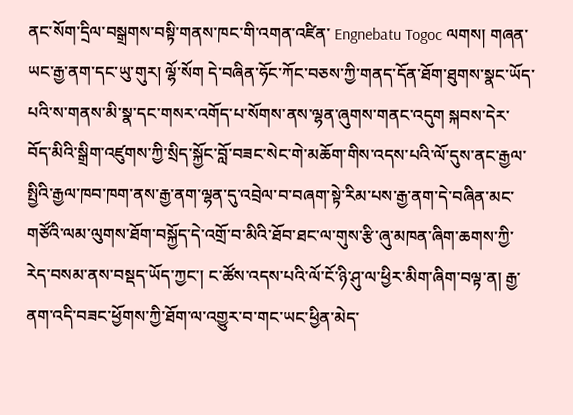ནང་སོག་དྲིལ་བསྒྲགས་བསྟི་གནས་ཁང་གི་འགན་འཛིན་ Engnebatu Togoc ལགས། གཞན་ཡང་རྒྱ་ནག་དང་ཡུ་གུར། ལྷོ་སོག དེ་བཞིན་ཧོང་ཀོང་བཅས་ཀྱི་གནད་དོན་ཐོག་ཐུགས་སྣང་ཡོད་པའི་ས་གནས་མི་སྣ་དང་གསར་འགོད་པ་སོགས་ནས་ལྷན་ཞུགས་གནང་འདུག སྐབས་དེར་བོད་མིའི་སྒྲིག་འཛུགས་ཀྱི་སྲིད་སྐྱོང་བློ་བཟང་སེང་གེ་མཆོག་གིས་འདས་པའི་ལོ་དུས་ནང་རྒྱལ་སྤྱིའི་རྒྱལ་ཁབ་ཁག་ནས་རྒྱ་ནག་ལྷན་དུ་འབྲེལ་བ་བཞག་སྟེ་རིམ་པས་རྒྱ་ནག་དེ་བཞིན་མང་གཙོའི་ལམ་ལུགས་ཐོག་བསྐྱོད་དེ་འགྲོ་བ་མིའི་ཐོབ་ཐང་ལ་གུས་རྩི་ཞུ་མཁན་ཞིག་ཆགས་ཀྱི་རེད་བསམ་ནས་བསྡད་ཡོད་ཀྱང་། ང་ཚོས་འདས་པའི་ལོ་ངོ་ཉི་ཤུ་ལ་ཕྱིར་མིག་ཞིག་བལྟ་ན། རྒྱ་ནག་འདི་བཟང་ཕྱོགས་ཀྱི་ཐོག་ལ་འགྱུར་བ་གང་ཡང་ཕྱིན་མེད་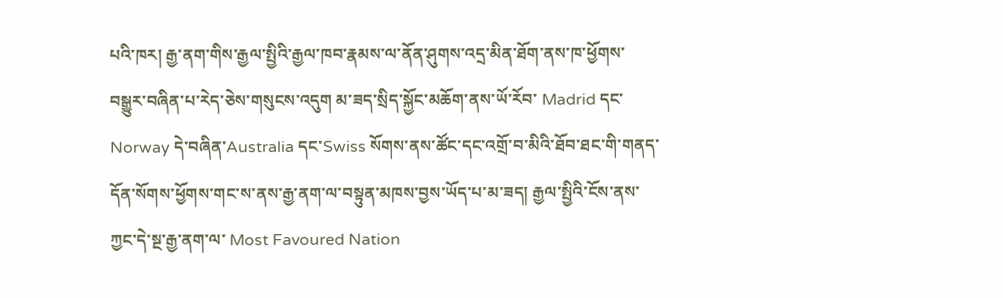པའི་ཁར། རྒྱ་ནག་གིས་རྒྱལ་སྤྱིའི་རྒྱལ་ཁབ་རྣམས་ལ་ནོན་ཤུགས་འདྲ་མིན་ཐོག་ནས་ཁ་ཕྱོགས་བསྒྱུར་བཞིན་པ་རེད་ཅེས་གསུངས་འདུག མ་ཟད་སྲིད་སྐྱོང་མཆོག་ནས་ཡོ་རོབ་ Madrid དང་ Norway དེ་བཞིན་Australia དང་Swiss སོགས་ནས་ཚོང་དང་འགྲོ་བ་མིའི་ཐོབ་ཐང་གི་གནད་དོན་སོགས་ཕྱོགས་གང་ས་ནས་རྒྱ་ནག་ལ་བསྟུན་མཁས་བྱས་ཡོད་པ་མ་ཟད། རྒྱལ་སྤྱིའི་ངོས་ནས་ཀྱང་དེ་སྔ་རྒྱ་ནག་ལ་ Most Favoured Nation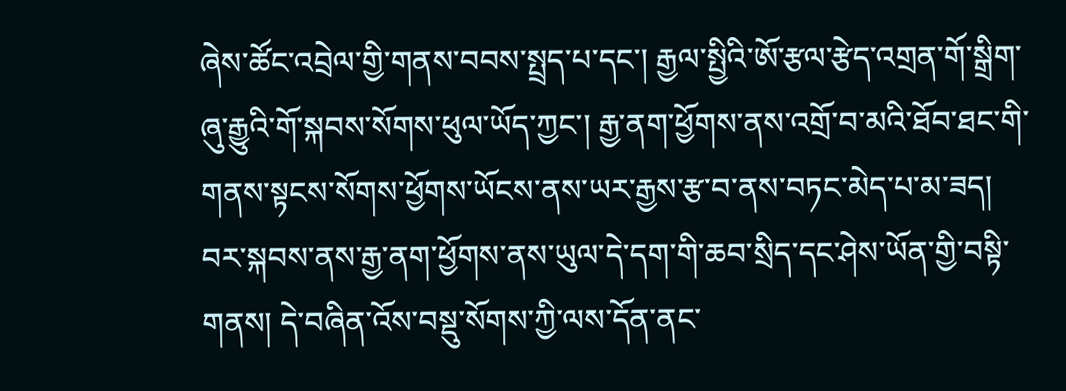ཞེས་ཚོང་འབྲེལ་གྱི་གནས་བབས་སྤྲད་པ་དང་། རྒྱལ་སྤྱིའི་ཨོ་རྩལ་རྩེད་འགྲན་གོ་སྒྲིག་ཞུ་རྒྱུའི་གོ་སྐབས་སོགས་ཕུལ་ཡོད་ཀྱང་། རྒྱ་ནག་ཕྱོགས་ནས་འགྲོ་བ་མའི་ཐོབ་ཐང་གི་གནས་སྟངས་སོགས་ཕྱོགས་ཡོངས་ནས་ཡར་རྒྱས་རྩ་བ་ནས་བཏང་མེད་པ་མ་ཟད། བར་སྐབས་ནས་རྒྱ་ནག་ཕྱོགས་ནས་ཡུལ་དེ་དག་གི་ཆབ་སྲིད་དང་ཤེས་ཡོན་གྱི་བསྟི་གནས། དེ་བཞིན་འོས་བསྡུ་སོགས་ཀྱི་ལས་དོན་ནང་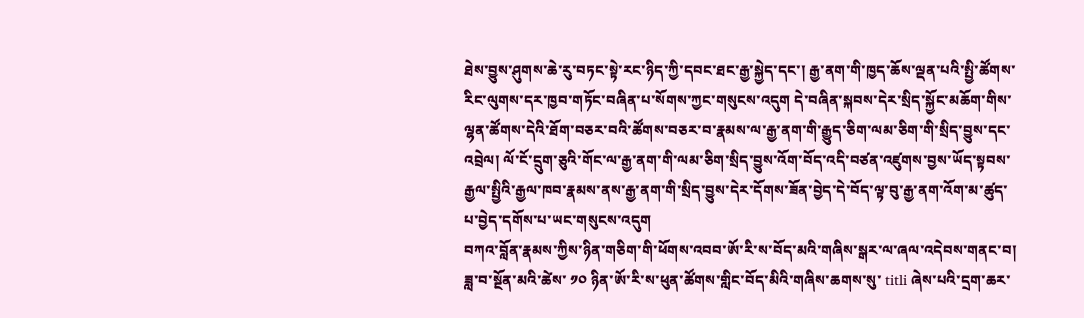ཐེས་བྱུས་ཤུགས་ཆེ་རུ་བཏང་སྟེ་རང་ཉིད་ཀྱི་དབང་ཐང་རྒྱ་སྐྱེད་དང་། རྒྱ་ནག་གི་ཁྱད་ཆོས་ལྡན་པའི་སྤྱི་ཚོགས་རིང་ལུགས་དར་ཁྱབ་གཏོང་བཞིན་པ་སོགས་ཀྱང་གསུངས་འདུག དེ་བཞིན་སྐབས་དེར་སྲིད་སྐྱོང་མཆོག་གིས་ལྷན་ཚོགས་དེའི་ཐོག་བཅར་བའི་ཚོགས་བཅར་བ་རྣམས་ལ་རྒྱ་ནག་གི་རྒྱུད་ཅིག་ལམ་ཅིག་གི་སྲིད་བྱུས་དང་འབྲེལ། ལོ་ངོ་དྲུག་ཅུའི་གོང་ལ་རྒྱ་ནག་གི་ལམ་ཅིག་སྲིད་བྱུས་འོག་བོད་འདི་བཙན་འཛུགས་བྱས་ཡོད་སྟབས་རྒྱལ་སྤྱིའི་རྒྱལ་ཁབ་རྣམས་ནས་རྒྱ་ནག་གི་སྲིད་བྱུས་དེར་དོགས་ཟོན་བྱེད་དེ་བོད་ལྟ་བུ་རྒྱ་ནག་འོག་མ་ཚུད་པ་བྱེད་དགོས་པ་ཡང་གསུངས་འདུག
བཀའ་བློན་རྣམས་ཀྱིས་ཉིན་གཅིག་གི་ཕོགས་འབབ་ཨོ་རི་ས་བོད་མའི་གཞིས་སྒར་ལ་ཞལ་འདེབས་གནང་བ།
ཟླ་བ་སྔོན་མའི་ཚེས་ ༡༠ ཉིན་ཨོ་རི་ས་ཕུན་ཚོགས་གླིང་བོད་མིའི་གཞིས་ཆགས་སུ་ titli ཞེས་པའི་དྲག་ཆར་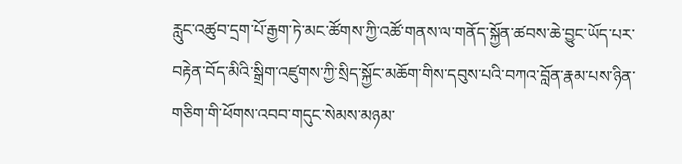རླུང་འཚུབ་དྲག་པོ་རྒྱག་ཏེ་མང་ཚོགས་ཀྱི་འཚོ་གནས་ལ་གནོད་སྐྱོན་ཚབས་ཆེ་བྱུང་ཡོད་པར་བརྟེན་བོད་མིའི་སྒྲིག་འཛུགས་ཀྱི་སྲིད་སྐྱོང་མཆོག་གིས་དབུས་པའི་བཀའ་བློན་རྣམ་པས་ཉིན་གཅིག་གི་ཕོགས་འབབ་གདུང་སེམས་མཉམ་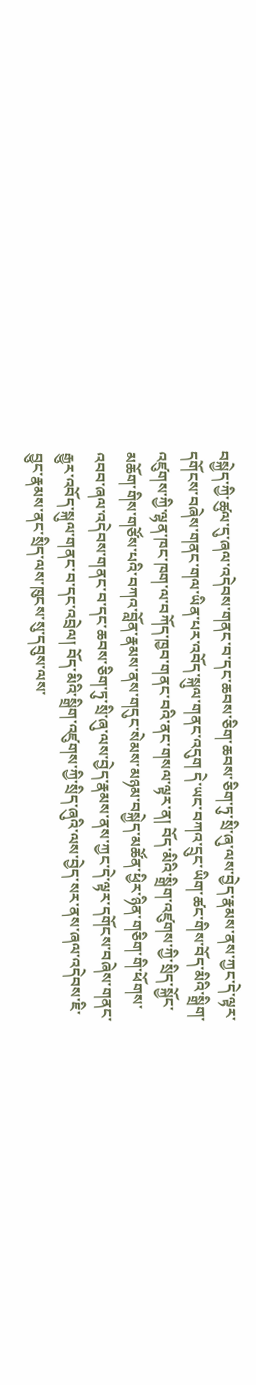བསྐྱེད་ཀྱི་ཚུལ་དུ་ཞལ་འདེབས་གནང་བ་དང་ཆབས་ཅིག་ཆབས་ཅིག་ཏུ་སྲི་ཞུ་ལས་བྱེད་རྣམས་ནས་ཀྱང་དེ་ལྟར་དགོངས་བཞེས་གནང་གལ་ཡིན་པར་འབོད་སྐུལ་གནང་འདུག དེ་ཡང་བཀའ་དྲུང་ཡིག་ཚང་གིས་བོད་མིའི་སྒྲིག་འཛུགས་ཀྱི་ལྷན་ཁང་ཁག་ལ་བཀོད་ཁྱབ་གནང་བའི་ནང་གསལ་ལྟར་ན། བོད་མིའི་སྒྲིག་འཛུགས་ཀྱི་སྲིད་སྐྱོང་མཆོག་གིས་གཙོས་པའི་བཀའ་བློན་རྣམས་ནས་གདུང་སེམས་མཉམ་བསྐྱེད་མཚོན་ཕྱིར་ཉིན་གཅིག་གི་ཕོགས་འབབ་ཞལ་འདེབས་གནང་བ་དང་ཆབས་ཅིག་ཏུ་སྲི་ཞུ་ལས་བྱེད་རྣམས་ནས་ཀྱང་དེ་ལྟར་དགོངས་བཞེས་གནང་རྒྱུར་འབོད་སྐུལ་གནང་བ་དང་འབྲེལ། བོད་མིའི་སྒྲིག་འཛུགས་ཀྱི་སྲིད་ཞུའི་ལས་བྱེད་སར་ནས་ཞལ་འདེབས་ཇི་བྱུང་རྣམས་ནང་སྲིད་ལས་ཁུངས་སུ་དབུས་ལས་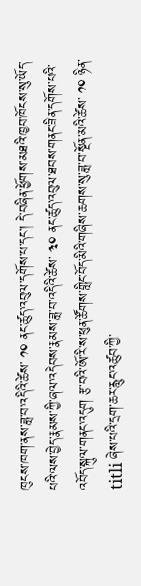ཁུངས་ཁག་ནས་ཟླ་བ་འདིའི་ཚེས་ ༡༠ ནང་ཚུད་འབུལ་དགོས་པ་དང་། དེ་བཞིན་ཕྱོགས་མཐའི་ཁྱབ་ཁོངས་སུ་ཡོད་པའི་ལས་བྱེད་རྣམས་ཀྱི་ཞལ་འདེབས་རྣམས་ཟླ་བ་འདིའི་ཚེས་ ༣༠ ནང་ཚུད་འབུལ་ཐབས་གནང་ཟིན་དགོས་པའི་འབོད་སྐུལ་གནང་འདུག རྩ་བའི་ཨོ་རི་ས་ཕུན་ཚོགས་གླིང་བོད་མིའི་གཞིས་ཆགས་སུ་ཟླ་བ་སྔོན་མའི་ཚེས་ ༡༠ ཉིན་ titli ཞེས་པའི་དྲག་ཆར་རླུང་འཚུབ་ཀྱི་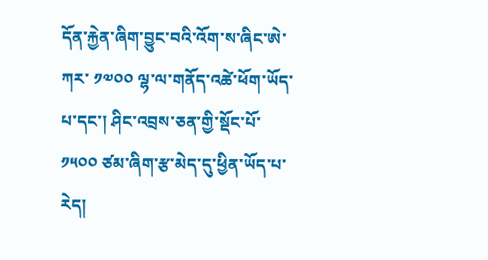དོན་རྐྱེན་ཞིག་བྱུང་བའི་འོག་ས་ཞིང་ཨེ་ཀར་ ༡༧༠༠ ལྷ་ལ་གནོད་འཚེ་ཕོག་ཡོད་པ་དང་། ཤིང་འབྲས་ཅན་གྱི་སྡོང་པོ་ ༡༥༠༠ ཙམ་ཞིག་རྩ་མེད་དུ་ཕྱིན་ཡོད་པ་རེད།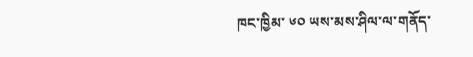ཁང་ཁྱིམ་ ༦༠ ཡས་མས་ཤིལ་ལ་གནོད་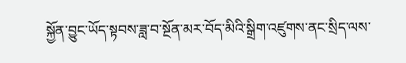སྐྱོན་བྱུང་ཡོད་སྟབས་ཟླ་བ་སྔོན་མར་བོད་མིའི་སྒྲིག་འཛུགས་ནང་སྲིད་ལས་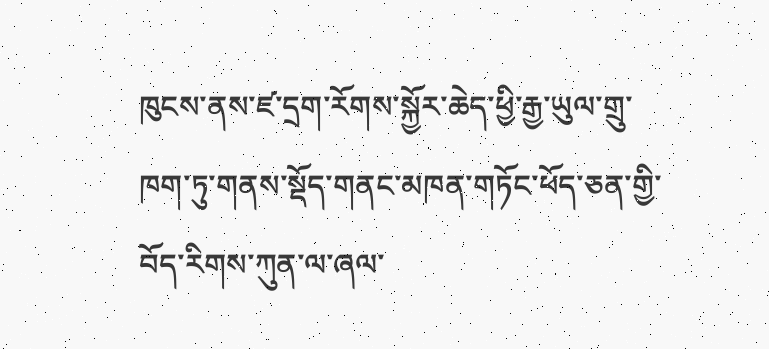ཁུངས་ནས་ཛ་དྲག་རོགས་སྐྱོར་ཆེད་ཕྱི་རྒྱ་ཡུལ་གྲུ་ཁག་ཏུ་གནས་སྡོད་གནང་མཁན་གཏོང་ཕོད་ཅན་གྱི་བོད་རིགས་ཀུན་ལ་ཞལ་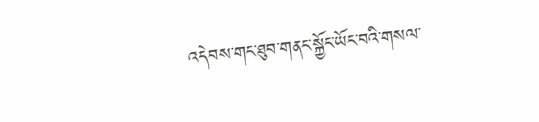འདེབས་གང་ཐུབ་གནང་སྐྱོང་ཡོང་བའི་གསལ་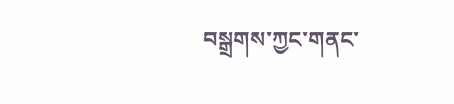བསྒྲགས་ཀྱང་གནང་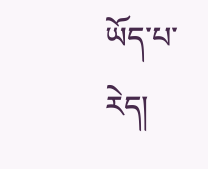ཡོད་པ་རེད།